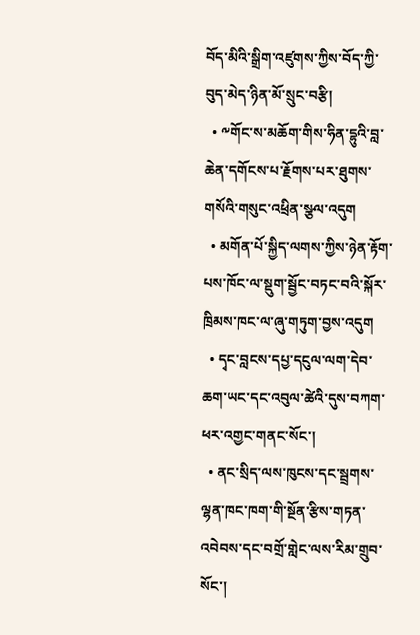བོད་མིའི་སྒྲིག་འཛུགས་ཀྱིས་བོད་ཀྱི་བུད་མེད་ཉིན་མོ་སྲུང་བརྩི།
  • ༸གོང་ས་མཆོག་གིས་ཧིན་དྷུའི་བླ་ཆེན་དགོངས་པ་རྗོགས་པར་ཐུགས་གསོའི་གསུང་འཕྲིན་སྩལ་འདུག
  • མགོན་པོ་སྐྱིད་ལགས་ཀྱིས་ཉེན་རྟོག་པས་ཁོང་ལ་སྡུག་སྦྱོང་བཏང་བའི་སྐོར་ཁྲིམས་ཁང་ལ་ཞུ་གཏུག་བྱས་འདུག
  • དྭང་བླངས་དཔྱ་དངུལ་ལག་དེབ་ཆག་ཡང་དང་འབུལ་ཚེའི་དུས་བཀག་ཕར་འགྱང་གནང་སོང་།
  • ནང་སྲིད་ལས་ཁུངས་དང་སྦྲགས་ལྷན་ཁང་ཁག་གི་སྔོན་རྩིས་གཏན་འབེབས་དང་བགྲོ་གླེང་ལས་རིམ་གྲུབ་སོང་།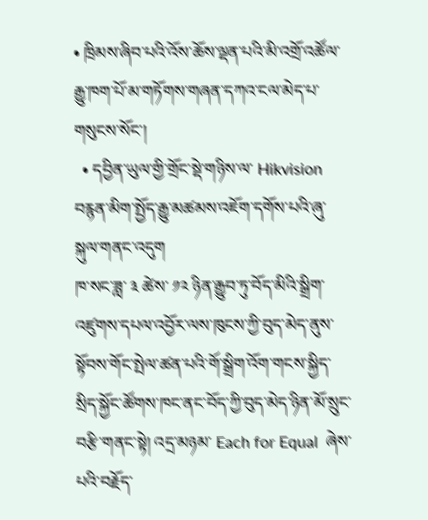• ཁྲིམས་ཞིབ་པའི་འོས་ཆོས་ལྡན་པའི་མི་འགྲོ་འཚོལ་རྒྱུ་ཁག་པོ་མ་གཏོགས་གཞན་དཀའ་ངལ་མེད་པ་གསུངས་སོང་།
  • དབྱིན་ཡུལ་གྱི་གྲོང་སྡེ་གཉིས་ལ་ Hikvision བརྙན་མིག་སྤྱོད་རྒྱུ་མཚམས་འཇོག་དགོས་པའི་ཞུ་སྐུལ་གནང་འདུག
ཁ་སང་ཟླ་ ༣ ཚེས་ ༡༢ ཉིན་རྒྱུབ་ཏུ་བོད་མིའི་སྒྲིག་འཛུགས་དཔལ་འབྱོར་ལས་ཁུངས་ཀྱི་བུད་མེད་ནུས་སྟོབས་གོང་སྤེལ་ཚན་པའི་གོ་སྒྲིག་འོག་གངས་སྐྱིད་སྲིད་སྐྱོང་ཚོགས་ཁང་ནང་བོད་ཀྱི་བུད་མེད་ཉིན་མོ་སྲུང་བརྩི་གནང་སྟེ། འདྲ་མཉམ་ Each for Equal  ཞེས་པའི་བརྗོད་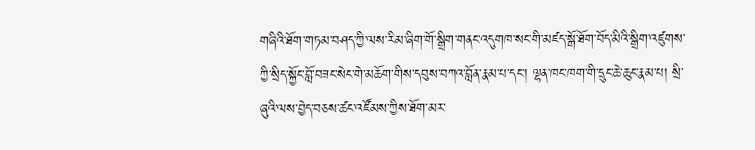གཞིའི་ཐོག་གཏམ་བཤད་ཀྱི་ལས་རིམ་ཞིག་གོ་སྒྲིག་གནང་འདུགཁ་སང་གི་མཛད་སྒོ་ཐོག་བོད་མིའི་སྒྲིག་འཛུགས་ཀྱི་སྲིད་སྐྱོང་བློ་བཟང་སེང་གེ་མཆོག་གིས་དབུས་བཀའ་བློན་རྣམ་པ་དང་། ལྷན་ཁང་ཁག་གི་དྲུང་ཆེ་ཆུང་རྣམ་པ། སྲི་ཞུའི་ལས་བྱེད་བཅས་ཚང་འཛོམས་ཀྱིས་ཐོག་མར་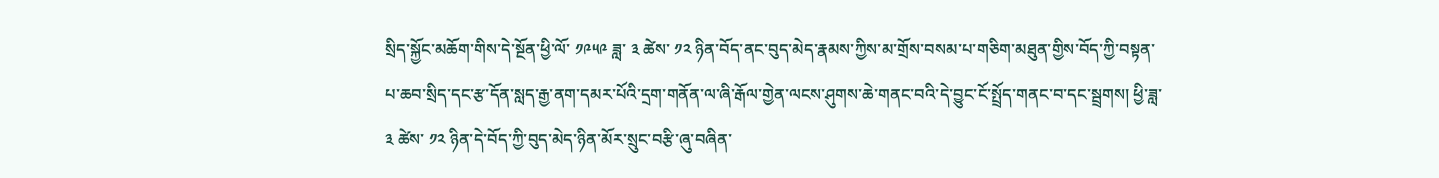སྲིད་སྐྱོང་མཆོག་གིས་དེ་སྔོན་ཕྱི་ལོ་ ༡༩༥༩ ཟླ་ ༣ ཚེས་ ༡༢ ཉིན་བོད་ནང་བུད་མེད་རྣམས་ཀྱིས་མ་གྲོས་བསམ་པ་གཅིག་མཐུན་གྱིས་བོད་ཀྱི་བསྟན་པ་ཆབ་སྲིད་དང་རྩ་དོན་སླད་རྒྱ་ནག་དམར་པོའི་དྲག་གནོན་ལ་ཞི་རྒོལ་གྱེན་ལངས་ཤུགས་ཆེ་གནང་བའི་དེ་བྱུང་ངོ་སྤྲོད་གནང་བ་དང་སྦྲགས། ཕྱི་ཟླ་ ༣ ཚེས་ ༡༢ ཉིན་དེ་བོད་ཀྱི་བུད་མེད་ཉིན་མོར་སྲུང་བརྩི་ཞུ་བཞིན་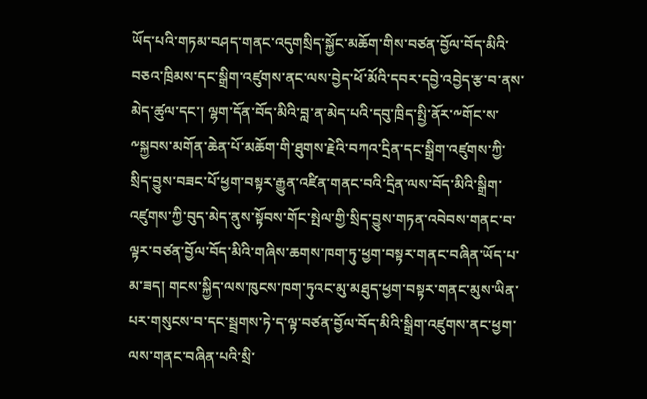ཡོད་པའི་གཏམ་བཤད་གནང་འདུགསྲིད་སྐྱོང་མཆོག་གིས་བཙན་བྱོལ་བོད་མིའི་བཅའ་ཁྲིམས་དང་སྒྲིག་འཛུགས་ནང་ལས་བྱེད་ཕོ་མོའི་དབར་དབྱེ་འབྱེད་རྩ་བ་ནས་མེད་ཚུལ་དང་། ལྷག་དོན་བོད་མིའི་བླ་ན་མེད་པའི་དབུ་ཁྲིད་སྤྱི་ནོར་༸གོང་ས་༸སྐྱབས་མགོན་ཆེན་པོ་མཆོག་གི་ཐུགས་རྗེའི་བཀའ་དྲིན་དང་སྒྲིག་འཛུགས་ཀྱི་སྲིད་བྱུས་བཟང་པོ་ཕྱག་བསྟར་རྒྱུན་འཛིན་གནང་བའི་དྲིན་ལས་བོད་མིའི་སྒྲིག་འཛུགས་ཀྱི་བུད་མེད་ནུས་སྟོབས་གོང་སྤེལ་གྱི་སྲིད་བྱུས་གཏན་འབེབས་གནང་བ་ལྟར་བཙན་བྱོལ་བོད་མིའི་གཞིས་ཆགས་ཁག་ཏུ་ཕྱག་བསྟར་གནང་བཞིན་ཡོད་པ་མ་ཟད། གངས་སྐྱིད་ལས་ཁུངས་ཁག་ཏུའང་མུ་མཐུད་ཕྱག་བསྟར་གནང་མུས་ཡིན་པར་གསུངས་བ་དང་སྦྲགས་ཏེ་ད་ལྟ་བཙན་བྱོལ་བོད་མིའི་སྒྲིག་འཛུགས་ནང་ཕྱག་ལས་གནང་བཞིན་པའི་སྲི་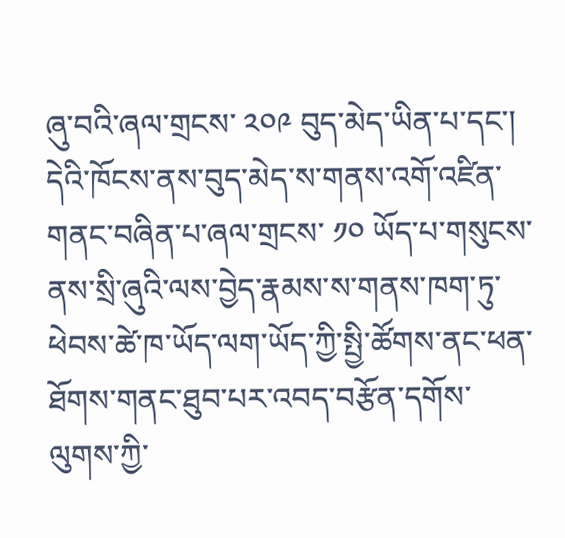ཞུ་བའི་ཞལ་གྲངས་ ༢༠༩ བུད་མེད་ཡིན་པ་དང་། དེའི་ཁོངས་ནས་བུད་མེད་ས་གནས་འགོ་འཛིན་གནང་བཞིན་པ་ཞལ་གྲངས་ ༡༠ ཡོད་པ་གསུངས་ནས་སྲི་ཞུའི་ལས་བྱེད་རྣམས་ས་གནས་ཁག་ཏུ་ཕེབས་ཚེ་ཁ་ཡོད་ལག་ཡོད་ཀྱི་སྤྱི་ཚོགས་ནང་ཕན་ཐོགས་གནང་ཐུབ་པར་འབད་བརྩོན་དགོས་ལུགས་ཀྱི་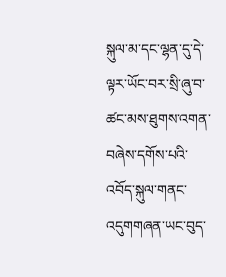སྐུལ་མ་དང་ལྷན་དུ་དེ་ལྟར་ཡོང་བར་སྲི་ཞུ་བ་ཚང་མས་ཐུགས་འགན་བཞེས་དགོས་པའི་འབོད་སྐུལ་གནང་འདུགགཞན་ཡང་བུད་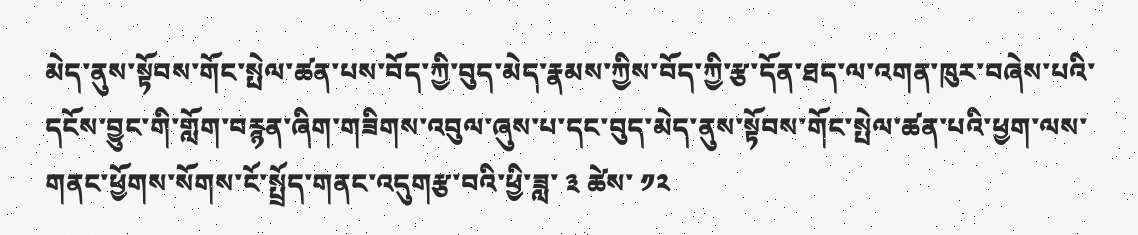མེད་ནུས་སྟོབས་གོང་སྤེལ་ཚན་པས་བོད་ཀྱི་བུད་མེད་རྣམས་ཀྱིས་བོད་ཀྱི་རྩ་དོན་ཐད་ལ་འགན་ཁུར་བཞེས་པའི་དངོས་བྱུང་གི་གློག་བརྙན་ཞིག་གཟིགས་འབུལ་ཞུས་པ་དང་བུད་མེད་ནུས་སྟོབས་གོང་སྤེལ་ཚན་པའི་ཕྱག་ལས་གནང་ཕྱོགས་སོགས་ངོ་སྤྲོད་གནང་འདུགརྩ་བའི་ཕྱི་ཟླ་ ༣ ཚེས་ ༡༢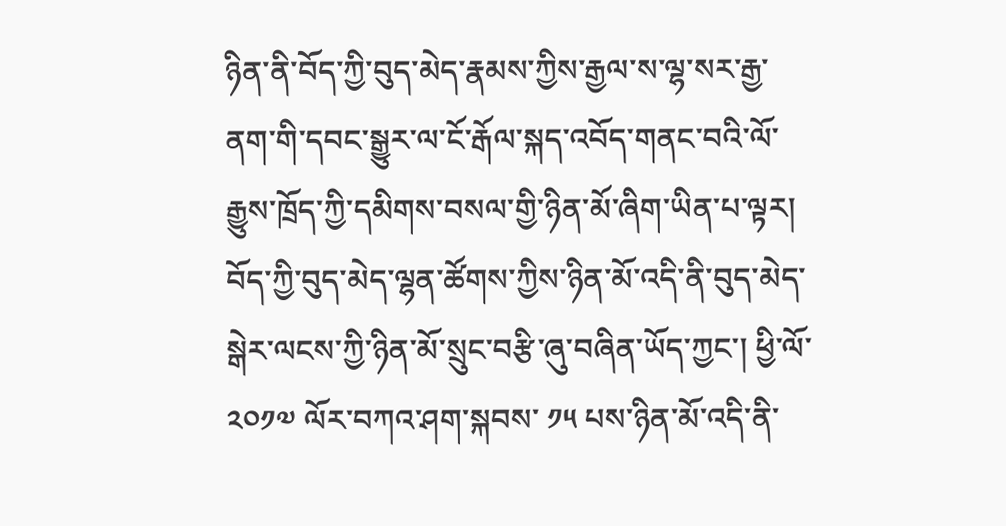ཉིན་ནི་བོད་ཀྱི་བུད་མེད་རྣམས་ཀྱིས་རྒྱལ་ས་ལྷ་སར་རྒྱ་ནག་གི་དབང་སྒྱུར་ལ་ངོ་རྒོལ་སྐད་འབོད་གནང་བའི་ལོ་རྒྱུས་ཁྲོད་ཀྱི་དམིགས་བསལ་གྱི་ཉིན་མོ་ཞིག་ཡིན་པ་ལྟར། བོད་ཀྱི་བུད་མེད་ལྷན་ཚོགས་ཀྱིས་ཉིན་མོ་འདི་ནི་བུད་མེད་སྒེར་ལངས་ཀྱི་ཉིན་མོ་སྲུང་བརྩི་ཞུ་བཞིན་ཡོད་ཀྱང་། ཕྱི་ལོ་ ༢༠༡༧ ལོར་བཀའ་ཤག་སྐབས་ ༡༥ པས་ཉིན་མོ་འདི་ནི་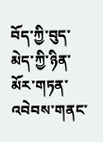བོད་ཀྱི་བུད་མེད་ཀྱི་ཉིན་མོར་གཏན་འབེབས་གནང་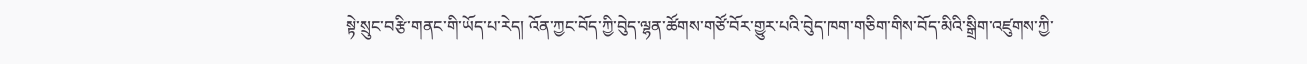སྟེ་སྲུང་བརྩི་གནང་གི་ཡོད་པ་རེད། འོན་ཀྱང་བོད་ཀྱི་བེུད་ལྷན་ཚོགས་གཙོ་བོར་གྱུར་པའི་བེུད་ཁག་གཅིག་གིས་བོད་མིའི་སྒྲིག་འཛུགས་ཀྱི་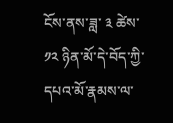ངོས་ནས་ཟླ་ ༣ ཚེས་ ༡༢ ཉིན་མོ་དེ་བོད་ཀྱི་དཔའ་མོ་རྣམས་ལ་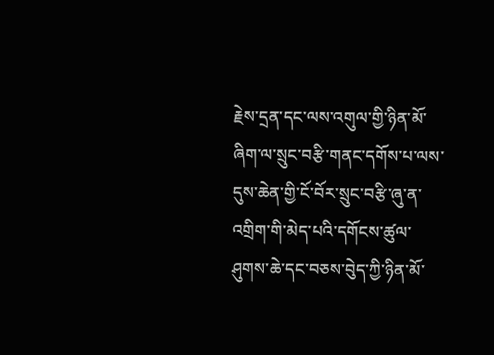རྗེས་དྲན་དང་ལས་འགུལ་གྱི་ཉིན་མོ་ཞིག་ལ་སྲུང་བརྩི་གནང་དགོས་པ་ལས་དུས་ཆེན་གྱི་ངོ་བོར་སྲུང་བརྩི་ཞུ་ན་འགྲིག་གི་མེད་པའི་དགོངས་ཚུལ་ཤུགས་ཆེ་དང་བཅས་བེུད་ཀྱི་ཉིན་མོ་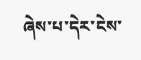ཞེས་པ་དེར་ངེས་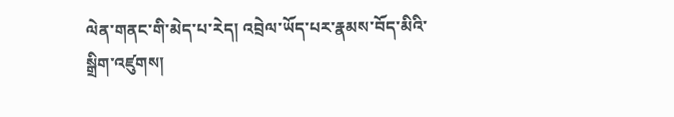ལེན་གནང་གི་མེད་པ་རེད། འབྲེལ་ཡོད་པར་རྣམས་བོད་མིའི་སྒྲིག་འཛུགས།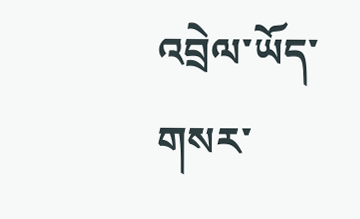འབྲེལ་ཡོད་གསར་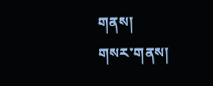གནས།
གསར་གནས།